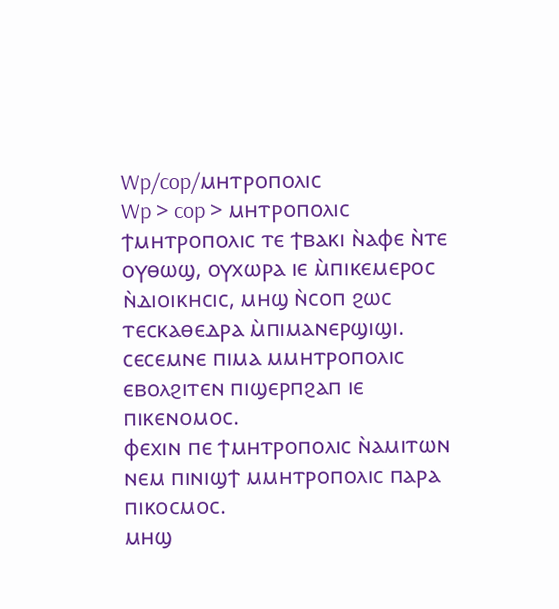Wp/cop/ⲙⲏⲧⲣⲟⲡⲟⲗⲓⲥ
Wp > cop > ⲙⲏⲧⲣⲟⲡⲟⲗⲓⲥ
ϯⲙⲏⲧⲣⲟⲡⲟⲗⲓⲥ ⲧⲉ ϯⲃⲁⲕⲓ ⲛ̀ⲁⲫⲉ ⲛ̀ⲧⲉ ⲟⲩⲑⲱϣ, ⲟⲩⲭⲱⲣⲁ ⲓⲉ ⲙ̀ⲡⲓⲕⲉⲙⲉⲣⲟⲥ ⲛ̀ⲇⲓⲟⲓⲕⲏⲥⲓⲥ, ⲙⲏϣ ⲛ̀ⲥⲟⲡ ϩⲱⲥ ⲧⲉⲥⲕⲁⲑⲉⲇⲣⲁ ⲙ̀ⲡⲓⲙⲁⲛⲉⲣϣⲓϣⲓ. ⲥⲉⲥⲉⲙⲛⲉ ⲡⲓⲙⲁ ⲙⲙⲏⲧⲣⲟⲡⲟⲗⲓⲥ ⲉⲃⲟⲗϩⲓⲧⲉⲛ ⲡⲓϣⲉⲣⲡϩⲁⲡ ⲓⲉ ⲡⲓⲕⲉⲛⲟⲙⲟⲥ.
ⲫⲉⲭⲓⲛ ⲡⲉ ϯⲙⲏⲧⲣⲟⲡⲟⲗⲓⲥ ⲛ̀ⲁⲙⲓⲧⲱⲛ ⲛⲉⲙ ⲡⲓⲛⲓϣϯ ⲙⲙⲏⲧⲣⲟⲡⲟⲗⲓⲥ ⲡⲁⲣⲁ ⲡⲓⲕⲟⲥⲙⲟⲥ.
ⲙⲏϣ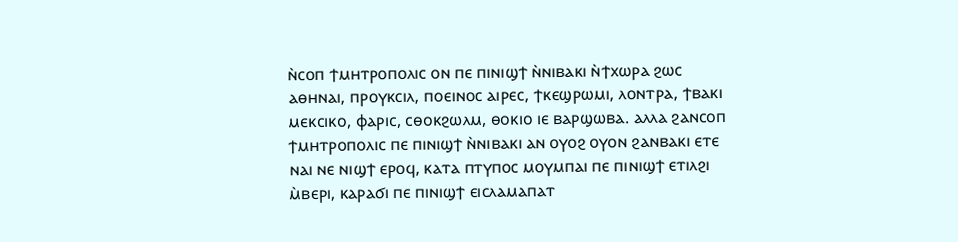ⲛ̀ⲥⲟⲡ ϯⲙⲏⲧⲣⲟⲡⲟⲗⲓⲥ ⲟⲛ ⲡⲉ ⲡⲓⲛⲓϣϯ ⲛ̀ⲛⲓⲃⲁⲕⲓ ⲛ̀ϯⲭⲱⲣⲁ ϩⲱⲥ ⲁⲑⲏⲛⲁⲓ, ⲡⲣⲟⲩⲕⲥⲓⲗ, ⲡⲟⲉⲓⲛⲟⲥ ⲁⲓⲣⲉⲥ, ϯⲕⲉϣⲣⲱⲙⲓ, ⲗⲟⲛⲧⲣⲁ, ϯⲃⲁⲕⲓ ⲙⲉⲕⲥⲓⲕⲟ, ⲫⲁⲣⲓⲥ, ⲥⲑⲟⲕϩⲱⲗⲙ, ⲑⲟⲕⲓⲟ ⲓⲉ ⲃⲁⲣϣⲱⲃⲁ. ⲁⲗⲗⲁ ϩⲁⲛⲥⲟⲡ ϯⲙⲏⲧⲣⲟⲡⲟⲗⲓⲥ ⲡⲉ ⲡⲓⲛⲓϣϯ ⲛ̀ⲛⲓⲃⲁⲕⲓ ⲁⲛ ⲟⲩⲟϩ ⲟⲩⲟⲛ ϩⲁⲛⲃⲁⲕⲓ ⲉⲧⲉ ⲛⲁⲓ ⲛⲉ ⲛⲓϣϯ ⲉⲣⲟϥ, ⲕⲁⲧⲁ ⲡⲧⲩⲡⲟⲥ ⲙⲟⲩⲙⲡⲁⲓ ⲡⲉ ⲡⲓⲛⲓϣϯ ⲉⲧⲓⲗϩⲓ ⲙ̀ⲃⲉⲣⲓ, ⲕⲁⲣⲁϭⲓ ⲡⲉ ⲡⲓⲛⲓϣϯ ⲉⲓⲥⲗⲁⲙⲁⲡⲁⲧ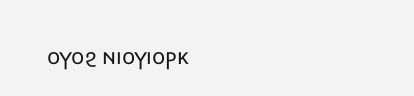ⲟⲩⲟϩ ⲛⲓⲟⲩⲓⲟⲣⲕ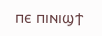ⲡⲉ ⲡⲓⲛⲓϣϯ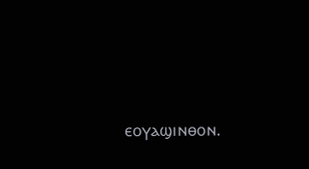ⲉⲟⲩⲁϣⲓⲛⲑⲟⲛ.